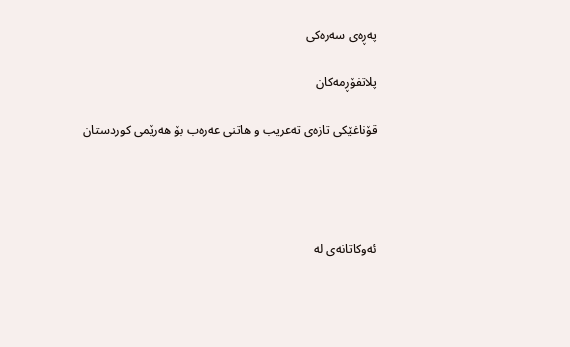پەڕەی سەرەكی

پلاتفۆڕمەكان

قۆناغێکی تازەی تەعریب و هاتنی عەرەب بۆ هەرێمی کوردستان




ئه‌وكاتانه‌ی له‌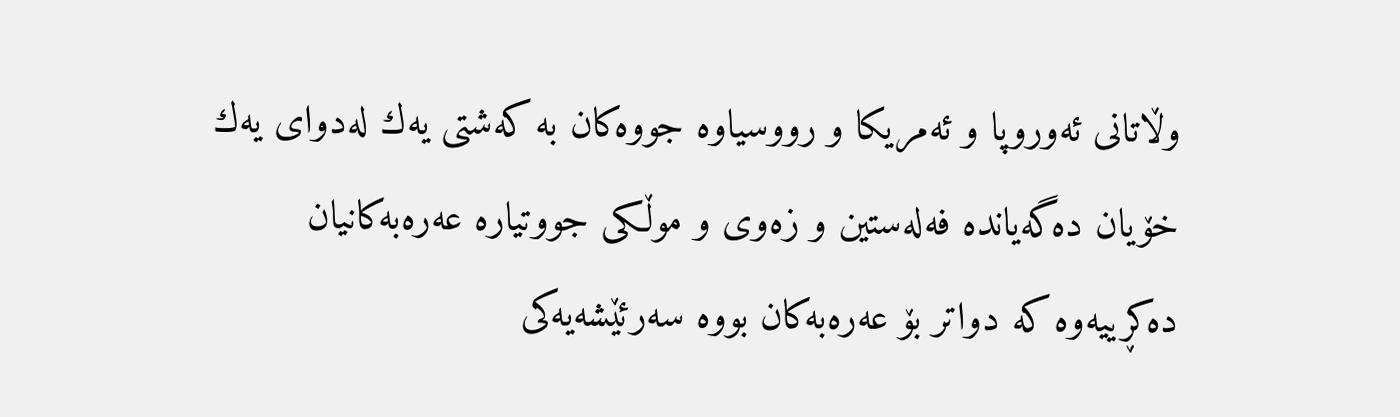وڵاتانی ئه‌وروپا و ئه‌مریكا و رووسیاوه‌ جووەکان به‌ كه‌شتی یه‌ك له‌دوای یه‌ك خۆیان ده‌گه‌یانده‌ فه‌له‌ستین و زه‌وی و موڵكی جووتیاره‌ عه‌ره‌به‌كانیان ده‌كڕییه‌وه‌ كه‌ دواتر بۆ عه‌ره‌به‌كان بووه‌ سه‌رئێشه‌یه‌كی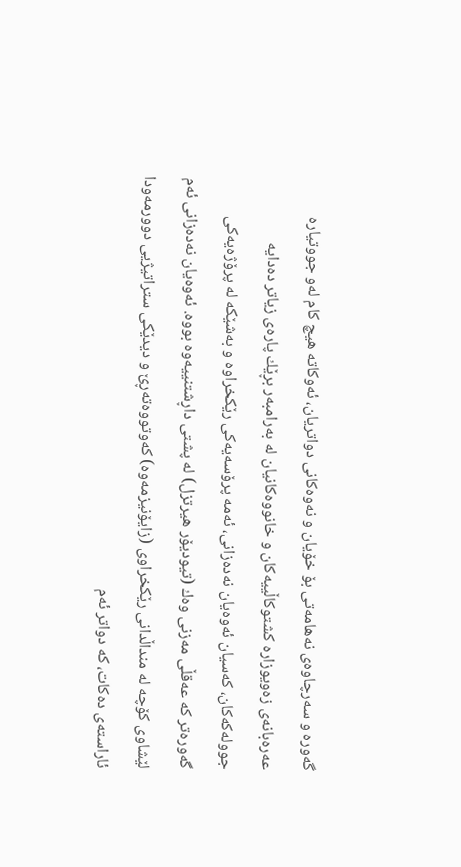گه‌وره ‌و سه‌رچاوه‌ی نه‌هامه‌تی بۆ خۆیان و نه‌وه‌كانی دواتریان، ئه‌وكاته‌ هیچ كام له‌و جووتیاره‌ عه‌ره‌بانه‌ی زه‌ویوزاره‌ كشتوكاڵییه‌كان و خانووه‌كانیان له‌ به‌رامبه‌ر بڕێك پاره‌ی زیاتر ده‌دایه‌ جووله‌كه‌كان، كه‌سیان ئه‌وه‌یان نه‌دەزانی، ئه‌مه‌ پرۆسه‌یه‌كی رێكخراوه‌ و به‌شێكه‌ له‌ پرۆژه‌یه‌كی گه‌وره‌تر كه‌ عه‌قڵی مه‌زنی وه‌ك (تیودیۆر هیرتزل) له‌ پشتی داڕشتنییه‌وه‌ بووه‌. ئه‌وه‌یان نه‌ده‌زانی ئە‌م لێشاوی كۆچه‌ له‌ منداڵدانی رێكخراوی (زایۆنیزمه‌وه‌) كه‌وتووەته‌ڕێ‌ و دیدێكی ستراتیژیی دوورمه‌ودا ئاراسته‌ی ده‌كات، كه‌ دواتر ئە‌م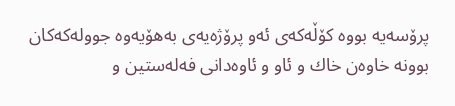پرۆسه‌یه‌ بووه‌ كۆڵه‌كه‌ی ئە‌و پرۆژه‌یه‌ی به‌هۆیه‌وه‌ جووله‌كه‌كان بوونه ‌خاوه‌ن خاك و ئاو و ئاوه‌دانی فه‌له‌ستین و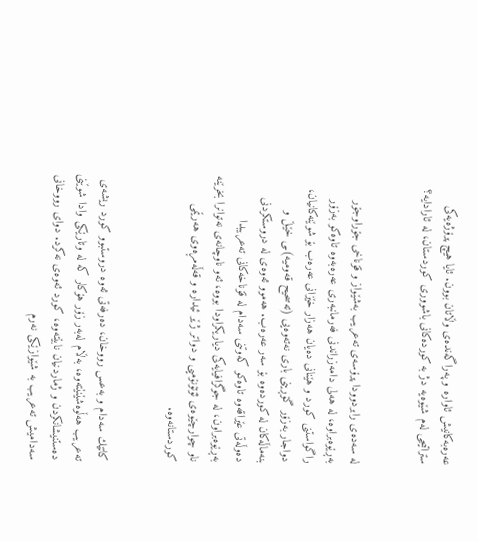عه‌ره‌به‌كانیش ئاواره ‌و په‌راگه‌نده‌ی وڵاتان بوون. ئایا هیچ پرۆژه‌یه‌كی ستراتیجی له‌م شێوه‌یه‌ دژ به‌ كورده‌كانی باشووری كوردستان، له‌ ئارادایه‌؟


له‌ سه‌ده‌ی رابردوودا پرۆسه‌ی ته‌عریب به‌شێواز و قۆناخی جۆراوجۆر به‌ڕێوه‌براوه‌، له‌ هه‌لی دامه‌زراندنی فه‌رمانبه‌ری عه‌ره‌به‌وه‌ تاوەکو به‌زۆر راگواستنی كورد و هێنانی ده‌یان هه‌زار خێزانی عه‌ره‌ب بۆ شوێنه‌كانیان، دواجار به‌زۆر گۆڕینی باری نه‌ته‌وه‌یی (ته‌سحیح قه‌ومیه‌)ـی خێڵ و بنه‌ماڵه‌كان له‌ كورده‌وه‌ بۆ سه‌ر عه‌ره‌ب. هه‌موو ئه‌وه‌ی له‌ دروستكردنی ده‌وڵه‌تی عێراقه‌وه‌ تاوەکو كه‌وتنی سه‌دام له‌ قۆناخه‌كانی ته‌عریبدا به‌ڕێوه‌براون، له‌ جوگرافیایه‌كی دیاریكراودا بووه‌، ئه‌و ناوچانه‌ی نه‌توانرا بخرێنه‌ ناو چوارچێوه‌ی ئۆتۆنۆمیی و دواتر ژێر ئیداره ‌و قه‌ڵه‌مڕه‌وی هه‌رێمی كوردستانه‌وه‌.


كاتێك سه‌دام و به‌عس رووخان، ده‌رفه‌تی ئه‌وه‌ دروستبوو كورد ریشه‌ی ته‌عریب هه‌ڵوه‌شێنێته‌وه‌، به‌ڵام له‌به‌ر زۆر هۆكار كه‌ له‌ وتارێكی وادا شوێنی ده‌ستنیشانكردن و ژماردنیان نابێته‌وه‌، كورد ئه‌وه‌ی نه‌كرد. دوای رووخانی سه‌دامیش ته‌عریب به‌ شێوازێكی نه‌رم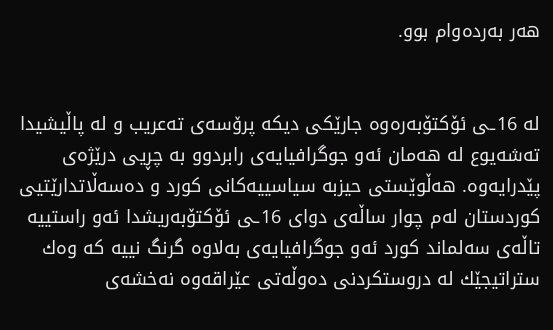هه‌ر به‌رده‌وام بوو.


له‌ 16ـی ئۆكتۆبه‌ره‌وه‌ جارێكی دیكه‌ پرۆسه‌ی ته‌عریب و له‌ پاڵیشیدا ته‌شه‌یوع له‌ هه‌مان ئه‌و جوگرافیایه‌ی رابردوو به ‌چڕیی درێژه‌ی پێدرایه‌وه‌. هه‌ڵوێستی حیزبه‌ سیاسییه‌كانی كورد و ده‌سه‌ڵاتدارێتیی كوردستان له‌م چوار ساڵه‌ی دوای 16ـی ئۆكتۆبه‌ریشدا ئه‌و راستییه‌ تاڵه‌ی سه‌لماند كورد ئە‌و جوگرافیایه‌ی به‌لاوه‌ گرنگ نییه‌ كه‌ وه‌ك ستراتیجێك له‌ دروستكردنی ده‌وڵه‌تی عێراقه‌وه‌ نه‌خشه‌ی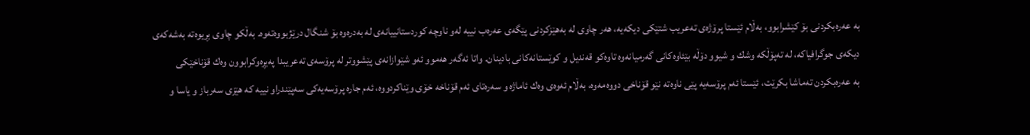به‌ عه‌ره‌بكردنی بۆ كێشرابوو، به‌ڵام ئێستا پرۆژه‌ی ته‌عریب شتێكی دیکەیە‌، هه‌ر چاوی له‌ به‌هێزكردنی پێگه‌ی عه‌ره‌ب نییه‌ له‌و ناوچه‌ كوردستانییانه‌ی له‌ به‌دره‌وه‌ بۆ شنگال درێژبووه‌ته‌وه‌. به‌ڵكو چاوی بڕیوه‌ته‌ به‌شه‌كه‌ی دیکەی جوگرافیاكه‌، له‌ ته‌پۆڵكه‌ وشك و شیوو دۆڵه‌ بێئاوه‌كانی گه‌رمیانه‌وه‌ تاوەکو قه‌ندیل و كوێستانه‌كانی بادینان. واتا ئە‌گه‌ر هه‌موو ئه‌و شێوازانه‌ی پێشووتر له‌ پرۆسه‌ی ته‌عریبدا په‌یڕه‌وكرابوون وه‌ك قۆناخێكی به ‌عه‌ره‌بكردن ته‌ماشا بكرێت، ئێستا ئه‌م پرۆسه‌یه‌ پێی ناوه‌ته‌ نێو قۆناخی دووه‌مه‌وه‌، به‌ڵام ئە‌وه‌ی وه‌ك ئاماژه‌ و سه‌ره‌تای ئه‌م قۆناخه‌ خۆی وێناكردووه‌، ئە‌م جاره‌ پرۆسه‌یه‌كی سه‌پێندراو نییه‌ كه‌ هێزی سه‌رباز و یاسا و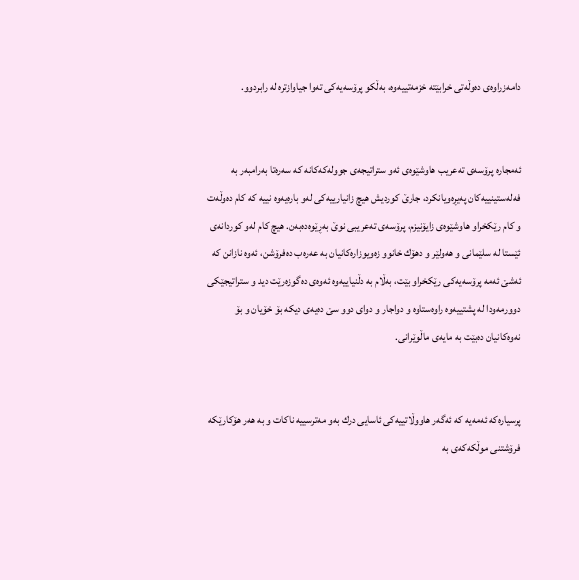دامه‌زراوه‌ی ده‌وڵه‌تی خرابێته‌ خزمه‌تییه‌وه‌، به‌ڵكو پرۆسه‌یه‌كی ته‌وا جیاوازتره‌ له‌ رابردوو.


ئەمجارە پرۆسه‌ی ته‌عریب هاوشێوه‌ی ئه‌و ستراتیجه‌ی جووله‌كه‌كانه‌ كه‌ سه‌ره‌تا به‌رامبەر به‌ فەله‌ستینییه‌كان په‌یڕه‌ویانكرد، جارێ‌ كوردیش هیچ زانیارییه‌كی له‌و باره‌یه‌وه‌ نییه‌ كه‌ كام ده‌وڵه‌ت و كام رێكخراو هاوشێوه‌ی زایۆنیزم، پرۆسه‌ی ته‌عریبی نوێ‌ به‌ڕێوەده‌به‌ن. هیچ كام له‌و كوردانه‌ی ئێستا له‌ سلێمانی و هه‌ولێر و دهۆك خانوو زه‌ویوزاره‌كانیان به‌ عه‌ره‌ب ده‌فرۆشن، ئه‌وه‌ نازانن كه‌ ئه‌شێ‌ ئە‌مه‌ پرۆسه‌یه‌كی رێكخراو بێت، به‌ڵام به ‌دڵنیاییه‌وه‌ ئه‌وه‌ی ده‌گوزه‌رێت دید و ستراتیجێكی دوورمه‌ودا له‌ پشتییه‌وه‌ راوه‌ستاوه ‌و دواجار و دوای دوو سێ‌ ده‌یه‌ی دیکە بۆ خۆیان و بۆ نه‌وه‌كانیان ده‌بێت به‌ مایه‌ی ماڵوێرانی.


پرسیاره‌كه‌ ئه‌مه‌یه‌ كه‌ ئه‌گه‌ر هاووڵاتییه‌كی ئاسایی درك به‌و مه‌ترسییه‌ ناكات و به ‌هه‌ر هۆكارێكه‌ فرۆشتنی موڵكه‌كه‌ی به‌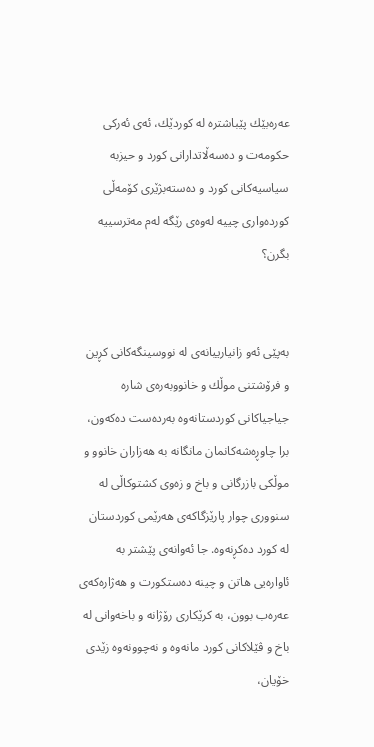عه‌ره‌بێك پێباشتره‌ له‌ كوردێك، ئە‌ی ئه‌ركی حكومه‌ت و ده‌سه‌ڵاتدارانی كورد و حیزبه‌ سیاسیه‌كانی كورد و ده‌سته‌بژێری كۆمه‌ڵی كورده‌واری چییه‌ له‌وه‌ی رێگه‌ له‌م مه‌ترسییه‌ بگرن؟


به‌پێی ئەو زانیارییانه‌ی له‌ نووسینگه‌كانی كڕین و فرۆشتنی موڵك و خانووبه‌ره‌ی شاره‌ جیاجیاكانی كوردستانه‌وه‌ به‌رده‌ست ده‌كه‌ون، برا چاوڕەشه‌كانمان مانگانه‌ به‌ هه‌زاران خانوو و موڵكی بازرگانی و باخ و زه‌وی كشتوكاڵی له‌ سنووری چوار پارێزگاكه‌ی هه‌رێمی كوردستان له‌ كورد ده‌كڕنه‌وه‌. جا ئەوانەی پێشتر به‌ ئاواره‌یی هاتن و چینه‌ ده‌ستكورت و هه‌ژاره‌كه‌ی عه‌ره‌ب بوون، به‌ كرێكاری رۆژانه‌ و باخه‌وانی له‌ باخ و ڤێلاكانی كورد مانه‌وه ‌و نه‌چوونه‌وه‌ زێدی خۆیان،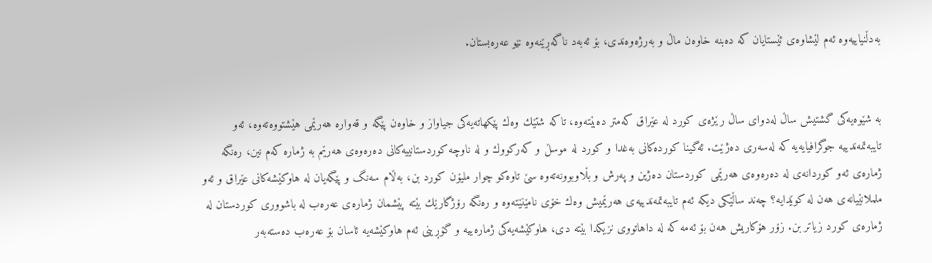به‌دڵنیاییه‌وه‌ ئه‌م لێشاوه‌ی ئێستایان كه‌ ده‌بنه‌ خاوه‌ن ماڵ و به‌رژه‌وه‌ندی، بۆ ئە‌به‌د ناگه‌ڕێنه‌وه‌ نێو عەره‌بستان.


به ‌شێوه‌یه‌كی گشتیش ساڵ له‌دوای ساڵ رێژه‌ی كورد له‌ عێراق كه‌متر ده‌بێته‌وه‌، تاكه‌ شتێك وه‌ك پێكهاته‌یه‌كی جیاواز و خاوه‌ن پێگه‌ و قه‌واره‌ هه‌رێمی هێشتووه‌ته‌وه‌، ئه‌و تایبه‌تمه‌ندییه‌ جوگرافیایه‌یه‌ كه‌ له‌سه‌ری ده‌ژێت. ئه‌گینا كورده‌كانی به‌غدا و كورد له‌ موسڵ و كه‌ركووك و له‌ ناوچه‌ كوردستانییه‌كانی ده‌ره‌وه‌ی هه‌رێم به‌ ژماره‌ كه‌م نین، ره‌نگه‌ ژماره‌ی ئە‌و كوردانه‌ی له ‌ده‌ره‌وه‌ی هه‌رێمی کوردستان ده‌ژین و په‌رش و بڵاوبوونه‌ته‌وه‌ سێ تاوەکو چوار ملیۆن كورد بن، به‌ڵام سه‌نگ و پێگه‌یان له‌ هاوكێشه‌كانی عێراق و ئە‌و ململانێیانه‌ی هه‌ن له‌ كوێدایه‌؟ چه‌ند ساڵێكی دیکە ئە‌م تایبه‌تمه‌ندییه‌ی هه‌رێمیش وه‌ك خۆی نامێنێته‌وه‌ و ره‌نگه‌ رۆژگارێك بێته‌ پێشمان ژماره‌ی عه‌ره‌ب له‌ باشووری كوردستان له‌ ژماره‌ی كورد زیاتر بن. زۆر هۆكاریش هه‌ن بۆ ئە‌مه‌ كه‌ له‌ داهاتووی نزیكدا بێته‌ دی، هاوكێشه‌یه‌كی ژماره‌ییه‌ و گۆڕینی ئه‌م هاوكێشه‌یه‌ ئاسان بۆ عه‌ره‌ب ده‌سته‌به‌ر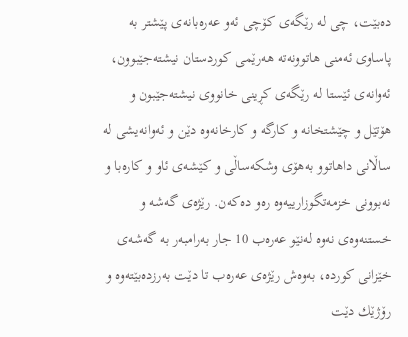ده‌بێت، چی له‌ رێگه‌ی كۆچی ئەو عه‌ره‌بانه‌ی پێشتر به‌ پاساوی ئە‌منی هاتوونه‌ته‌ هه‌رێمی كوردستان نیشته‌جێبوون، ئه‌وانه‌ی ئێستا له‌ رێگه‌ی كڕینی خانووی نیشته‌جێبون و هۆتێل و چێشتخانه ‌و كارگه‌ و كارخانه‌وه‌ دێن و ئە‌وانه‌یشی له‌ ساڵانی داهاتوو به‌هۆی وشكه‌ساڵی و كێشه‌ی ئاو و كاره‌با و نه‌بوونی خزمه‌تگوزارییه‌وه‌ ره‌و ده‌كه‌ن. رێژه‌ی گه‌شه ‌و خستنه‌وه‌ی نه‌وه‌ له‌نێو عه‌ره‌ب 10 جار به‌رامبه‌ر به‌ گەشەی خێزانی كورده‌، به‌وه‌ش رێژه‌ی عه‌ره‌ب تا دێت به‌رزده‌بێته‌وه ‌و رۆژێك دێت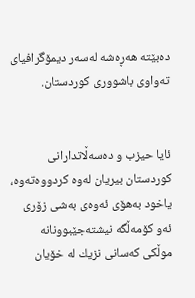ده‌بێته‌ هه‌ڕه‌شه‌ له‌سه‌ر دیمۆگرافیای ته‌واوی باشووری كوردستان.


ئایا حیزب و ده‌سه‌ڵاتدارانی كوردستان بیریان له‌وه‌ كردووەته‌وه‌، یاخود به‌هۆی ئەوەی به‌شی زۆری ئەو كۆمه‌ڵگه‌ نیشته‌جێبوونانه‌ موڵكی كه‌سانی نزیك له‌ خۆیان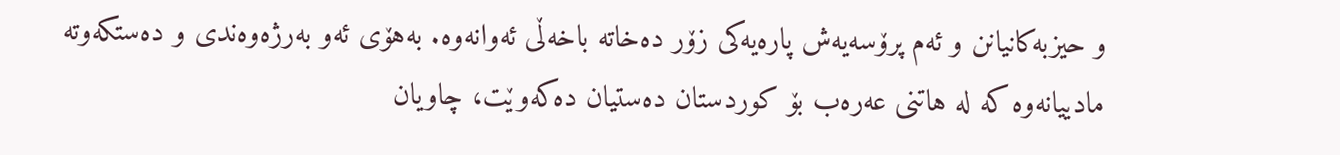و حیزبه‌كانیانن و ئەم پرۆسه‌یه‌ش پاره‌یه‌كی زۆر ده‌خاته‌ باخه‌ڵی ئه‌وانه‌وه‌. به‌هۆی ئه‌و به‌رژه‌وه‌ندی و ده‌ستكه‌وته‌ مادییانه‌وه‌ كه‌ له ‌هاتنی عه‌ره‌ب بۆ كوردستان ده‌ستیان ده‌كه‌وێت، چاویان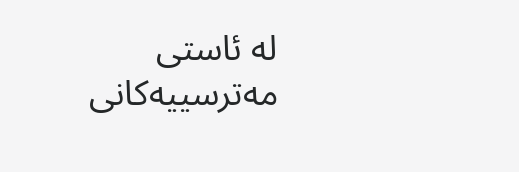له‌ ئاستی مه‌ترسییه‌كانی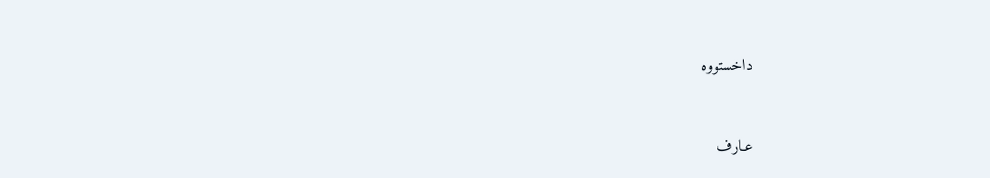داخستووه


عـارف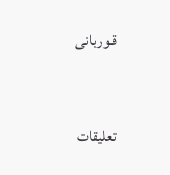قـوربانی



تعليقات